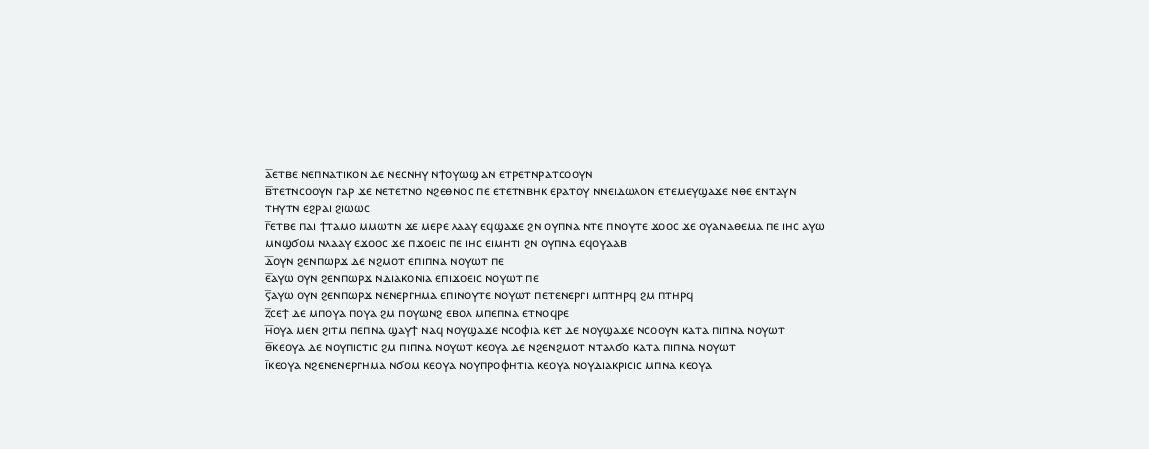ⲁ̅ⲉⲧⲃⲉ ⲛⲉⲡⲛⲁⲧⲓⲕⲟⲛ ⲇⲉ ⲛⲉⲥⲛⲏⲩ ⲛϯⲟⲩⲱϣ ⲁⲛ ⲉⲧⲣⲉⲧⲛⲣⲁⲧⲥⲟⲟⲩⲛ
ⲃ̅ⲧⲉⲧⲛⲥⲟⲟⲩⲛ ⲅⲁⲣ ϫⲉ ⲛⲉⲧⲉⲧⲛⲟ ⲛϩⲉⲑⲛⲟⲥ ⲡⲉ ⲉⲧⲉⲧⲛⲃⲏⲕ ⲉⲣⲁⲧⲟⲩ ⲛⲛⲉⲓⲇⲱⲗⲟⲛ ⲉⲧⲉⲙⲉⲩϣⲁϫⲉ ⲛⲑⲉ ⲉⲛⲧⲁⲩⲛ ⲧⲏⲩⲧⲛ ⲉϩⲣⲁⲓ ϩⲓⲱⲱⲥ
ⲅ̅ⲉⲧⲃⲉ ⲡⲁⲓ ϯⲧⲁⲙⲟ ⲙⲙⲱⲧⲛ ϫⲉ ⲙⲉⲣⲉ ⲗⲁⲁⲩ ⲉϥϣⲁϫⲉ ϩⲛ ⲟⲩⲡⲛⲁ ⲛⲧⲉ ⲡⲛⲟⲩⲧⲉ ϫⲟⲟⲥ ϫⲉ ⲟⲩⲁⲛⲁⲑⲉⲙⲁ ⲡⲉ ⲓⲏⲥ ⲁⲩⲱ ⲙⲛϣϭⲟⲙ ⲛⲗⲁⲁⲩ ⲉϫⲟⲟⲥ ϫⲉ ⲡϫⲟⲉⲓⲥ ⲡⲉ ⲓⲏⲥ ⲉⲓⲙⲏⲧⲓ ϩⲛ ⲟⲩⲡⲛⲁ ⲉϥⲟⲩⲁⲁⲃ
ⲇ̅ⲟⲩⲛ ϩⲉⲛⲡⲱⲣϫ ⲇⲉ ⲛϩⲙⲟⲧ ⲉⲡⲓⲡⲛⲁ ⲛⲟⲩⲱⲧ ⲡⲉ
ⲉ̅ⲁⲩⲱ ⲟⲩⲛ ϩⲉⲛⲡⲱⲣϫ ⲛⲇⲓⲁⲕⲟⲛⲓⲁ ⲉⲡⲓϫⲟⲉⲓⲥ ⲛⲟⲩⲱⲧ ⲡⲉ
ⲋ̅ⲁⲩⲱ ⲟⲩⲛ ϩⲉⲛⲡⲱⲣϫ ⲛⲉⲛⲉⲣⲅⲏⲙⲁ ⲉⲡⲓⲛⲟⲩⲧⲉ ⲛⲟⲩⲱⲧ ⲡⲉⲧⲉⲛⲉⲣⲅⲓ ⲙⲡⲧⲏⲣϥ ϩⲙ ⲡⲧⲏⲣϥ
ⲍ̅ⲥⲉϯ ⲇⲉ ⲙⲡⲟⲩⲁ ⲡⲟⲩⲁ ϩⲙ ⲡⲟⲩⲱⲛϩ ⲉⲃⲟⲗ ⲙⲡⲉⲡⲛⲁ ⲉⲧⲛⲟϥⲣⲉ
ⲏ̅ⲟⲩⲁ ⲙⲉⲛ ϩⲓⲧⲙ ⲡⲉⲡⲛⲁ ϣⲁⲩϯ ⲛⲁϥ ⲛⲟⲩϣⲁϫⲉ ⲛⲥⲟⲫⲓⲁ ⲕⲉⲧ ⲇⲉ ⲛⲟⲩϣⲁϫⲉ ⲛⲥⲟⲟⲩⲛ ⲕⲁⲧⲁ ⲡⲓⲡⲛⲁ ⲛⲟⲩⲱⲧ
ⲑ̅ⲕⲉⲟⲩⲁ ⲇⲉ ⲛⲟⲩⲡⲓⲥⲧⲓⲥ ϩⲙ ⲡⲓⲡⲛⲁ ⲛⲟⲩⲱⲧ ⲕⲉⲟⲩⲁ ⲇⲉ ⲛϩⲉⲛϩⲙⲟⲧ ⲛⲧⲁⲗϭⲟ ⲕⲁⲧⲁ ⲡⲓⲡⲛⲁ ⲛⲟⲩⲱⲧ
ⲓ̅ⲕⲉⲟⲩⲁ ⲛϩⲉⲛⲉⲛⲉⲣⲅⲏⲙⲁ ⲛϭⲟⲙ ⲕⲉⲟⲩⲁ ⲛⲟⲩⲡⲣⲟⲫⲏⲧⲓⲁ ⲕⲉⲟⲩⲁ ⲛⲟⲩⲇⲓⲁⲕⲣⲓⲥⲓⲥ ⲙⲡⲛⲁ ⲕⲉⲟⲩⲁ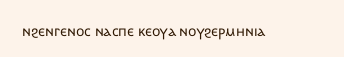ⲛϩⲉⲛⲅⲉⲛⲟⲥ ⲛⲁⲥⲡⲉ ⲕⲉⲟⲩⲁ ⲛⲟⲩϩⲉⲣⲙⲏⲛⲓⲁ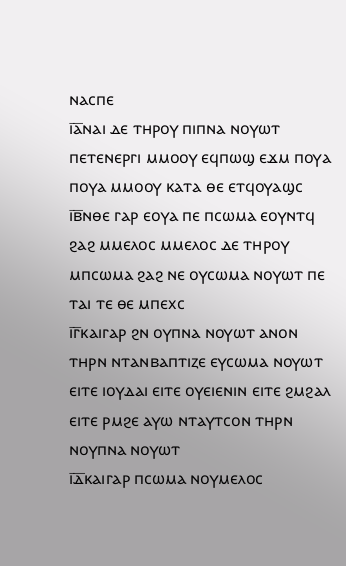ⲛⲁⲥⲡⲉ
ⲓ̅ⲁ̅ⲛⲁⲓ ⲇⲉ ⲧⲏⲣⲟⲩ ⲡⲓⲡⲛⲁ ⲛⲟⲩⲱⲧ ⲡⲉⲧⲉⲛⲉⲣⲅⲓ ⲙⲙⲟⲟⲩ ⲉϥⲡⲱϣ ⲉϫⲙ ⲡⲟⲩⲁ ⲡⲟⲩⲁ ⲙⲙⲟⲟⲩ ⲕⲁⲧⲁ ⲑⲉ ⲉⲧϥⲟⲩⲁϣⲥ
ⲓ̅ⲃ̅ⲛⲑⲉ ⲅⲁⲣ ⲉⲟⲩⲁ ⲡⲉ ⲡⲥⲱⲙⲁ ⲉⲟⲩⲛⲧϥ ϩⲁϩ ⲙⲙⲉⲗⲟⲥ ⲙⲙⲉⲗⲟⲥ ⲇⲉ ⲧⲏⲣⲟⲩ ⲙⲡⲥⲱⲙⲁ ϩⲁϩ ⲛⲉ ⲟⲩⲥⲱⲙⲁ ⲛⲟⲩⲱⲧ ⲡⲉ ⲧⲁⲓ ⲧⲉ ⲑⲉ ⲙⲡⲉⲭⲥ
ⲓ̅ⲅ̅ⲕⲁⲓⲅⲁⲣ ϩⲛ ⲟⲩⲡⲛⲁ ⲛⲟⲩⲱⲧ ⲁⲛⲟⲛ ⲧⲏⲣⲛ ⲛⲧⲁⲛⲃⲁⲡⲧⲓⲍⲉ ⲉⲩⲥⲱⲙⲁ ⲛⲟⲩⲱⲧ ⲉⲓⲧⲉ ⲓⲟⲩⲇⲁⲓ ⲉⲓⲧⲉ ⲟⲩⲉⲓⲉⲛⲓⲛ ⲉⲓⲧⲉ ϩⲙϩⲁⲗ ⲉⲓⲧⲉ ⲣⲙϩⲉ ⲁⲩⲱ ⲛⲧⲁⲩⲧⲥⲟⲛ ⲧⲏⲣⲛ ⲛⲟⲩⲡⲛⲁ ⲛⲟⲩⲱⲧ
ⲓ̅ⲇ̅ⲕⲁⲓⲅⲁⲣ ⲡⲥⲱⲙⲁ ⲛⲟⲩⲙⲉⲗⲟⲥ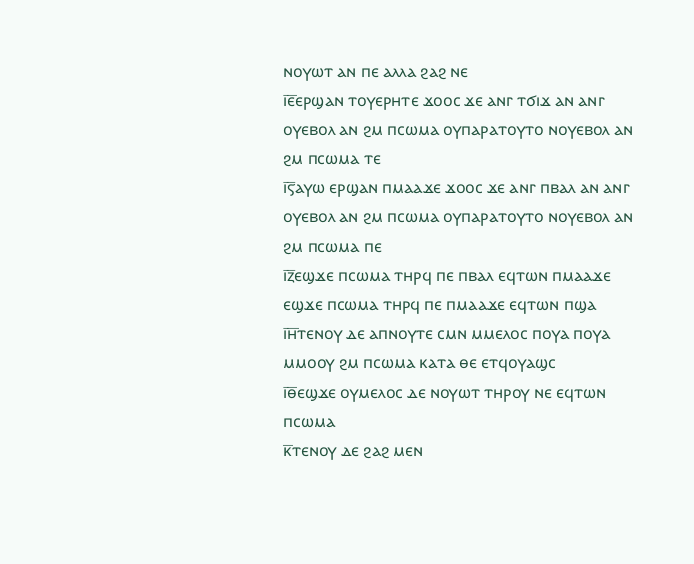ⲛⲟⲩⲱⲧ ⲁⲛ ⲡⲉ ⲁⲗⲗⲁ ϩⲁϩ ⲛⲉ
ⲓ̅ⲉ̅ⲉⲣϣⲁⲛ ⲧⲟⲩⲉⲣⲏⲧⲉ ϫⲟⲟⲥ ϫⲉ ⲁⲛⲅ ⲧϭⲓϫ ⲁⲛ ⲁⲛⲅ ⲟⲩⲉⲃⲟⲗ ⲁⲛ ϩⲙ ⲡⲥⲱⲙⲁ ⲟⲩⲡⲁⲣⲁⲧⲟⲩⲧⲟ ⲛⲟⲩⲉⲃⲟⲗ ⲁⲛ ϩⲙ ⲡⲥⲱⲙⲁ ⲧⲉ
ⲓ̅ⲋ̅ⲁⲩⲱ ⲉⲣϣⲁⲛ ⲡⲙⲁⲁϫⲉ ϫⲟⲟⲥ ϫⲉ ⲁⲛⲅ ⲡⲃⲁⲗ ⲁⲛ ⲁⲛⲅ ⲟⲩⲉⲃⲟⲗ ⲁⲛ ϩⲙ ⲡⲥⲱⲙⲁ ⲟⲩⲡⲁⲣⲁⲧⲟⲩⲧⲟ ⲛⲟⲩⲉⲃⲟⲗ ⲁⲛ ϩⲙ ⲡⲥⲱⲙⲁ ⲡⲉ
ⲓ̅ⲍ̅ⲉϣϫⲉ ⲡⲥⲱⲙⲁ ⲧⲏⲣϥ ⲡⲉ ⲡⲃⲁⲗ ⲉϥⲧⲱⲛ ⲡⲙⲁⲁϫⲉ ⲉϣϫⲉ ⲡⲥⲱⲙⲁ ⲧⲏⲣϥ ⲡⲉ ⲡⲙⲁⲁϫⲉ ⲉϥⲧⲱⲛ ⲡϣⲁ
ⲓ̅ⲏ̅ⲧⲉⲛⲟⲩ ⲇⲉ ⲁⲡⲛⲟⲩⲧⲉ ⲥⲙⲛ ⲙⲙⲉⲗⲟⲥ ⲡⲟⲩⲁ ⲡⲟⲩⲁ ⲙⲙⲟⲟⲩ ϩⲙ ⲡⲥⲱⲙⲁ ⲕⲁⲧⲁ ⲑⲉ ⲉⲧϥⲟⲩⲁϣⲥ
ⲓ̅ⲑ̅ⲉϣϫⲉ ⲟⲩⲙⲉⲗⲟⲥ ⲇⲉ ⲛⲟⲩⲱⲧ ⲧⲏⲣⲟⲩ ⲛⲉ ⲉϥⲧⲱⲛ ⲡⲥⲱⲙⲁ
ⲕ̅ⲧⲉⲛⲟⲩ ⲇⲉ ϩⲁϩ ⲙⲉⲛ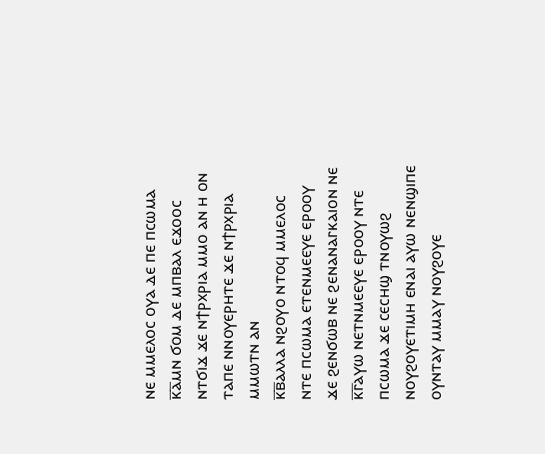ⲛⲉ ⲙⲙⲉⲗⲟⲥ ⲟⲩⲁ ⲇⲉ ⲡⲉ ⲡⲥⲱⲙⲁ
ⲕ̅ⲁ̅ⲙⲛ ϭⲟⲙ ⲇⲉ ⲙⲡⲃⲁⲗ ⲉϫⲟⲟⲥ ⲛⲧϭⲓϫ ϫⲉ ⲛϯⲣⲭⲣⲓⲁ ⲙⲙⲟ ⲁⲛ ⲏ ⲟⲛ ⲧⲁⲡⲉ ⲛⲛⲟⲩⲉⲣⲏⲧⲉ ϫⲉ ⲛϯⲣⲭⲣⲓⲁ ⲙⲙⲱⲧⲛ ⲁⲛ
ⲕ̅ⲃ̅ⲁⲗⲗⲁ ⲛϩⲟⲩⲟ ⲛⲧⲟϥ ⲙⲙⲉⲗⲟⲥ ⲛⲧⲉ ⲡⲥⲱⲙⲁ ⲉⲧⲉⲛⲙⲉⲉⲩⲉ ⲉⲣⲟⲟⲩ ϫⲉ ϩⲉⲛϭⲱⲃ ⲛⲉ ϩⲉⲛⲁⲛⲁⲅⲕⲁⲓⲟⲛ ⲛⲉ
ⲕ̅ⲅ̅ⲁⲩⲱ ⲛⲉⲧⲛⲙⲉⲉⲩⲉ ⲉⲣⲟⲟⲩ ⲛⲧⲉ ⲡⲥⲱⲙⲁ ϫⲉ ⲥⲉⲥⲏϣ ⲧⲛⲟⲩⲱϩ ⲛⲟⲩϩⲟⲩⲉⲧⲓⲙⲏ ⲉⲛⲁⲓ ⲁⲩⲱ ⲛⲉⲛϣⲓⲡⲉ ⲟⲩⲛⲧⲁⲩ ⲙⲙⲁⲩ ⲛⲟⲩϩⲟⲩⲉ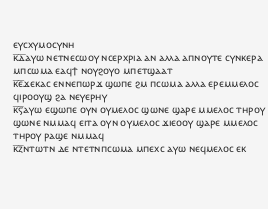ⲉⲩⲥⲭⲩⲙⲟⲥⲩⲛⲏ
ⲕ̅ⲇ̅ⲁⲩⲱ ⲛⲉⲧⲛⲉⲥⲱⲟⲩ ⲛⲥⲉⲣⲭⲣⲓⲁ ⲁⲛ ⲁⲗⲗⲁ ⲁⲡⲛⲟⲩⲧⲉ ⲥⲩⲛⲕⲉⲣⲁ ⲙⲡⲥⲱⲙⲁ ⲉⲁϥϯ ⲛⲟⲩϩⲟⲩⲟ ⲙⲡⲉⲧϣⲁⲁⲧ
ⲕ̅ⲉ̅ϫⲉⲕⲁⲥ ⲉⲛⲛⲉⲡⲱⲣϫ ϣⲱⲡⲉ ϩⲙ ⲡⲥⲱⲙⲁ ⲁⲗⲗⲁ ⲉⲣⲉⲙⲙⲉⲗⲟⲥ ϥⲓⲣⲟⲟⲩϣ ϩⲁ ⲛⲉⲩⲉⲣⲏⲩ
ⲕ̅ⲋ̅ⲁⲩⲱ ⲉϣⲱⲡⲉ ⲟⲩⲛ ⲟⲩⲙⲉⲗⲟⲥ ϣⲱⲛⲉ ϣⲁⲣⲉ ⲙⲙⲉⲗⲟⲥ ⲧⲏⲣⲟⲩ ϣⲱⲛⲉ ⲛⲙⲙⲁϥ ⲉⲓⲧⲁ ⲟⲩⲛ ⲟⲩⲙⲉⲗⲟⲥ ϫⲓⲉⲟⲟⲩ ϣⲁⲣⲉ ⲙⲙⲉⲗⲟⲥ ⲧⲏⲣⲟⲩ ⲣⲁϣⲉ ⲛⲙⲙⲁϥ
ⲕ̅ⲍ̅ⲛⲧⲱⲧⲛ ⲇⲉ ⲛⲧⲉⲧⲛⲡⲥⲱⲙⲁ ⲙⲡⲉⲭⲥ ⲁⲩⲱ ⲛⲉϥⲙⲉⲗⲟⲥ ⲉⲕ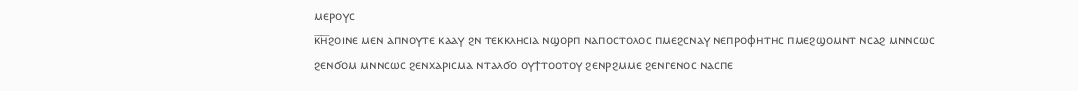ⲙⲉⲣⲟⲩⲥ
ⲕ̅ⲏ̅ϩⲟⲓⲛⲉ ⲙⲉⲛ ⲁⲡⲛⲟⲩⲧⲉ ⲕⲁⲁⲩ ϩⲛ ⲧⲉⲕⲕⲗⲏⲥⲓⲁ ⲛϣⲟⲣⲡ ⲛⲁⲡⲟⲥⲧⲟⲗⲟⲥ ⲡⲙⲉϩⲥⲛⲁⲩ ⲛⲉⲡⲣⲟⲫⲏⲧⲏⲥ ⲡⲙⲉϩϣⲟⲙⲛⲧ ⲛⲥⲁϩ ⲙⲛⲛⲥⲱⲥ ϩⲉⲛϭⲟⲙ ⲙⲛⲛⲥⲱⲥ ϩⲉⲛⲭⲁⲣⲓⲥⲙⲁ ⲛⲧⲁⲗϭⲟ ⲟⲩϯⲧⲟⲟⲧⲟⲩ ϩⲉⲛⲣϩⲙⲙⲉ ϩⲉⲛⲅⲉⲛⲟⲥ ⲛⲁⲥⲡⲉ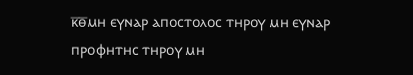ⲕ̅ⲑ̅ⲙⲏ ⲉⲩⲛⲁⲣ ⲁⲡⲟⲥⲧⲟⲗⲟⲥ ⲧⲏⲣⲟⲩ ⲙⲏ ⲉⲩⲛⲁⲣ ⲡⲣⲟⲫⲏⲧⲏⲥ ⲧⲏⲣⲟⲩ ⲙⲏ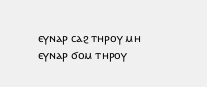ⲉⲩⲛⲁⲣ ⲥⲁϩ ⲧⲏⲣⲟⲩ ⲙⲏ ⲉⲩⲛⲁⲣ ϭⲟⲙ ⲧⲏⲣⲟⲩ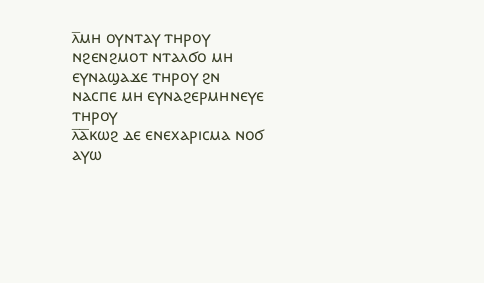ⲗ̅ⲙⲏ ⲟⲩⲛⲧⲁⲩ ⲧⲏⲣⲟⲩ ⲛϩⲉⲛϩⲙⲟⲧ ⲛⲧⲁⲗϭⲟ ⲙⲏ ⲉⲩⲛⲁϣⲁϫⲉ ⲧⲏⲣⲟⲩ ϩⲛ ⲛⲁⲥⲡⲉ ⲙⲏ ⲉⲩⲛⲁϩⲉⲣⲙⲏⲛⲉⲩⲉ ⲧⲏⲣⲟⲩ
ⲗ̅ⲁ̅ⲕⲱϩ ⲇⲉ ⲉⲛⲉⲭⲁⲣⲓⲥⲙⲁ ⲛⲟϭ ⲁⲩⲱ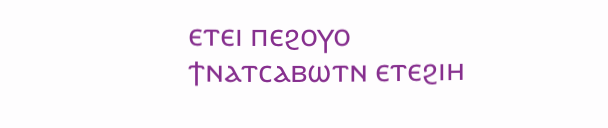ⲉⲧⲉⲓ ⲡⲉϩⲟⲩⲟ ϯⲛⲁⲧⲥⲁⲃⲱⲧⲛ ⲉⲧⲉϩⲓⲏ